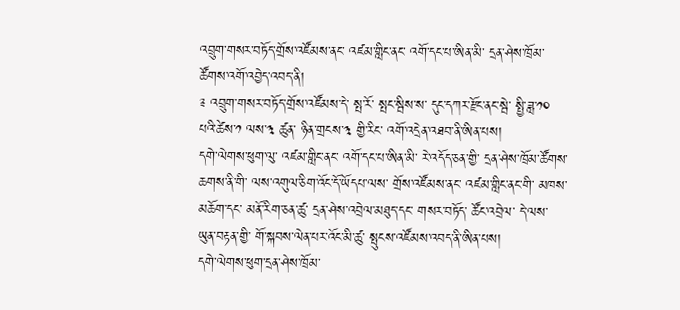འབྲུག་གསར་བཏོད་གྲོས་འཛོམས་ནང་ འཛམ་གླིང་ནང་ འགོ་དང་པ་ཨིན་མི་ དྲན་ཤེས་ཁྲོམ་ཚོགས་འགོ་འབྱེད་འབད་ནི།
༉ འབྲུག་གསར་བཏོད་གྲོས་འཛོམས་དེ་ སྤ་རོ་ སྤང་སྦིས་ས་ དུང་དཀར་རྫོང་ནང་སྦེ་ སྤྱི་ཟླ་༡༠ པའི་ཚེས་༡ ལས་༣ ཚུན་ ཉིན་གྲངས་༣ གྱི་རིང་ འགོ་འདྲེན་འཐབ་ནི་ཨིན་པས།
དགེ་ལེགས་ཕུག་ལུ་ འཛམ་གླིང་ནང་ འགོ་དང་པ་ཨིན་མི་ རེ་འདོད་ཅན་གྱི་ དྲན་ཤེས་ཁྲོམ་ཚོགས་ཆགས་ནི་གི་ ལས་འགུལ་ཅིག་འོང་དོ་ཡོདཔ་ལས་ གྲོས་འཛོམས་ནང་ འཛམ་གླིང་ནང་གི་ མཁས་མཆོག་དང་ མནོ་རིག་ཅན་ཚུ་ དྲན་ཤེས་འབྲེལ་མཐུད་དང་ གསར་བཏོད་ ཚོང་འབྲེལ་ དེ་ལས་ ཡུན་བརྟན་གྱི་ གོ་སྐབས་ལེན་པར་འོང་མི་ཚུ་ སྤུངས་འཛོམས་འབད་ནི་ཨིན་པས།
དགེ་ལེགས་ཕུག་དྲན་ཤེས་ཁྲོམ་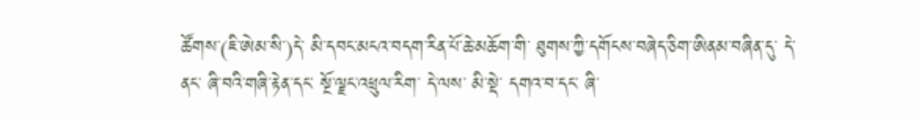ཚོགས་(ཇི་ཨེམ་སི་)དེ་ མི་དབང་མངའ་བདག་རིན་པོ་ཆེ་མཆོག་གི་ ཐུགས་ཀྱི་དགོངས་བཞེད་ཅིག་ཨིནམ་བཞིན་དུ་ དེ་ནང་ ཞི་བའི་གཞི་རྟེན་དང་ སྔོ་ལྗང་འཕྲུལ་རིག་ དེ་ལས་ མི་སྡེ་ དགའ་བ་དང་ ཞི་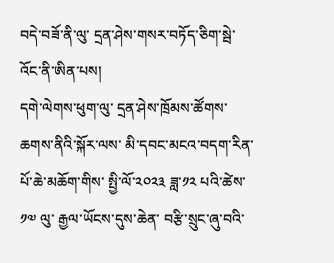བདེ་བཟོ་ནི་ལུ་ དྲན་ཤེས་གསར་བཏོད་ཅིག་སྦེ་ འོང་ནི་ཨིན་པས།
དགེ་ལེགས་ཕུག་ལུ་ དྲན་ཤེས་ཁྲོམས་ཚོགས་ཆགས་ནིའི་སྐོར་ལས་ མི་དབང་མངའ་བདག་རིན་པོ་ཆེ་མཆོག་གིས་ སྤྱི་ལོ་༢༠༢༣ ཟླ་༡༢ པའི་ཚེས་༡༧ ལུ་ རྒྱལ་ཡོངས་དུས་ཆེན་ བརྩི་སྲུང་ཞུ་བའི་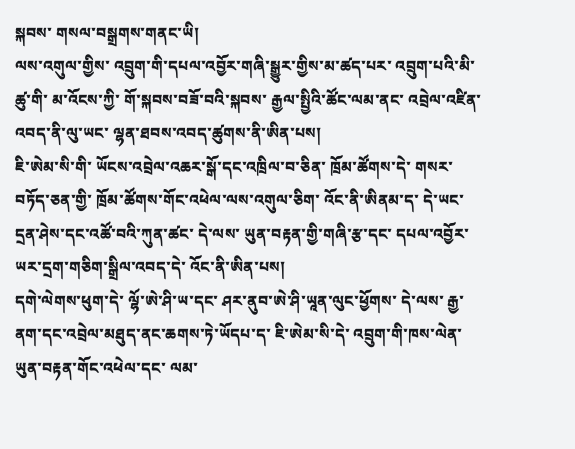སྐབས་ གསལ་བསྒྲགས་གནང་ཡི།
ལས་འགུལ་གྱིས་ འབྲུག་གི་དཔལ་འབྱོར་གཞི་སྒྱུར་གྱིས་མ་ཚད་པར་ འབྲུག་པའི་མི་ཚུ་གི་ མ་འོངས་ཀྱི་ གོ་སྐབས་བཟོ་བའི་སྐབས་ རྒྱལ་སྤྱིའི་ཚོང་ལམ་ནང་ འབྲེལ་འཛིན་འབད་ནི་ལུ་ཡང་ ལྷན་ཐབས་འབད་ཚུགས་ནི་ཨིན་པས།
ཇི་ཨེམ་སི་གི་ ཡོངས་འབྲེལ་འཆར་སྒོ་དང་འཁྲིལ་བ་ཅིན་ ཁྲོམ་ཚོགས་དེ་ གསར་བཏོད་ཅན་གྱི་ ཁྲོམ་ཚོགས་གོང་འཕེལ་ལས་འགུལ་ཅིག་ འོང་ནི་ཨིནམ་ད་ དེ་ཡང་ དྲན་ཤེས་དང་འཚོ་བའི་ཀུན་ཚང་ དེ་ལས་ ཡུན་བརྟན་གྱི་གཞི་རྩ་དང་ དཔལ་འབྱོར་ཡར་དྲག་གཅིག་སྒྲིལ་འབད་དེ་ འོང་ནི་ཨིན་པས།
དགེ་ལེགས་ཕུག་དེ་ ལྷོ་ཨེ་ཤི་ཡ་དང་ ཤར་ནུབ་ཨེ་ཤི་ཡཱན་ལུང་ཕྱོགས་ དེ་ལས་ རྒྱ་ནག་དང་འབྲེལ་མཐུད་ནང་ཆགས་ཏེ་ཡོདཔ་ད་ ཇི་ཨེམ་སི་དེ་ འབྲུག་གི་ཁས་ལེན་ ཡུན་བརྟན་གོང་འཕེལ་དང་ ལམ་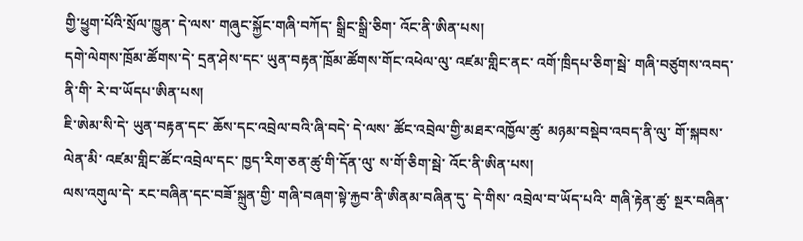གྱི་ཕྱུག་པོའི་སྲོལ་ཁྱུན་ དེ་ལས་ གཞུང་སྐྱོང་གཞི་བཀོད་ སྒྲིང་སྒྲི་ཅིག་ འོང་ནི་ཨིན་པས།
དགེ་ལེགས་ཁྲོམ་ཚོགས་དེ་ དྲན་ཤེས་དང་ ཡུན་བརྟན་ཁྲོམ་ཚོགས་གོང་འཕེལ་ལུ་ འཛམ་གླིང་ནང་ འགོ་ཁྲིདཔ་ཅིག་སྦེ་ གཞི་བཙུགས་འབད་ནི་གི་ རེ་བ་ཡོདཔ་ཨིན་པས།
ཇི་ཨེམ་སི་དེ་ ཡུན་བརྟན་དང་ ཆོས་དང་འབྲེལ་བའི་ཞི་བདེ་ དེ་ལས་ ཚོང་འབྲེལ་གྱི་མཐར་འཁྱོལ་ཚུ་ མཉམ་བསྡེབ་འབད་ནི་ལུ་ གོ་སྐབས་ལེན་མི་ འཛམ་གླིང་ཚོང་འབྲེལ་དང་ ཁྱད་རིག་ཅན་ཚུ་གི་དོན་ལུ་ ས་གོ་ཅིག་སྦེ་ འོང་ནི་ཨིན་པས།
ལས་འགུལ་དེ་ རང་བཞིན་དང་བཟོ་སྐྲུན་གྱི་ གཞི་བཞག་སྟེ་རྐྱབ་ནི་ཨིནམ་བཞིན་དུ་ དེ་གིས་ འབྲེལ་བ་ཡོད་པའི་ གཞི་རྟེན་ཚུ་ སྔར་བཞིན་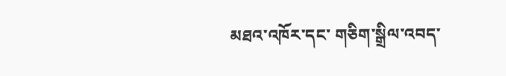མཐའ་འཁོར་དང་ གཅིག་སྒྲིལ་འབད་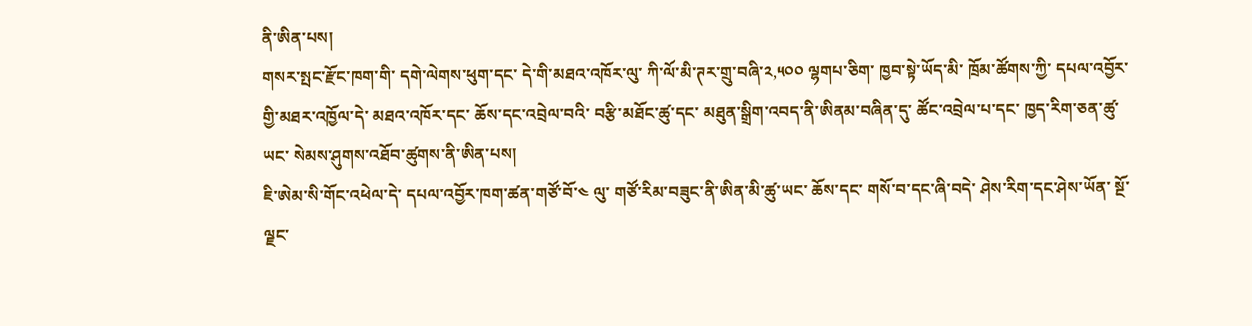ནི་ཨིན་པས།
གསར་སྤང་རྫོང་ཁག་གི་ དགེ་ལེགས་ཕུག་དང་ དེ་གི་མཐའ་འཁོར་ལུ་ ཀི་ལོ་མི་ཊར་གྲུ་བཞི་༢,༥༠༠ ལྷགཔ་ཅིག་ ཁྱབ་སྟེ་ཡོད་མི་ ཁྲོམ་ཚོགས་ཀྱི་ དཔལ་འབྱོར་གྱི་མཐར་འཁྱོལ་དེ་ མཐའ་འཁོར་དང་ ཆོས་དང་འབྲེལ་བའི་ བརྩི་མཐོང་ཚུ་དང་ མཐུན་སྒྲིག་འབད་ནི་ཨིནམ་བཞིན་དུ་ ཚོང་འབྲེལ་པ་དང་ ཁྱད་རིག་ཅན་ཚུ་ཡང་ སེམས་ཤུགས་འཐོབ་ཚུགས་ནི་ཨིན་པས།
ཇི་ཨེམ་སི་གོང་འཕེལ་དེ་ དཔལ་འབྱོར་ཁག་ཚན་གཙོ་བོ་༤ ལུ་ གཙོ་རིམ་བཟུང་ནི་ཨིན་མི་ཚུ་ཡང་ ཆོས་དང་ གསོ་བ་དང་ཞི་བདེ་ ཤེས་རིག་དང་ཤེས་ཡོན་ སྔོ་ལྗང་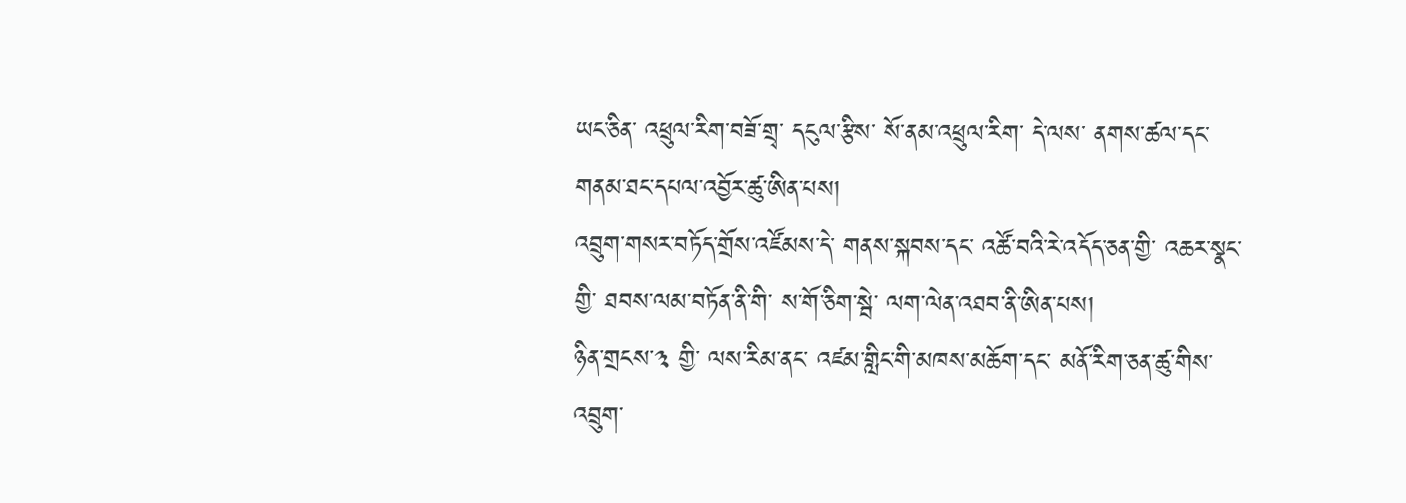ཡང་ཅིན་ འཕྲུལ་རིག་བཟོ་གྲྭ་ དངུལ་རྩིས་ སོ་ནམ་འཕྲུལ་རིག་ དེ་ལས་ ནགས་ཚལ་དང་ གནམ་ཐང་དཔལ་འབྱོར་ཚུ་ཨིན་པས།
འབྲུག་གསར་བཏོད་གྲོས་འཛོམས་དེ་ གནས་སྐབས་དང་ འཚོ་བའི་རེ་འདོད་ཅན་གྱི་ འཆར་སྣང་གྱི་ ཐབས་ལམ་བཏོན་ནི་གི་ ས་གོ་ཅིག་སྦེ་ ལག་ལེན་འཐབ་ནི་ཨིན་པས།
ཉིན་གྲངས་༣ གྱི་ ལས་རིམ་ནང་ འཛམ་གླིང་གི་མཁས་མཆོག་དང་ མནོ་རིག་ཅན་ཚུ་གིས་ འབྲུག་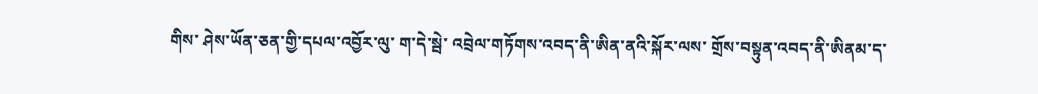གིས་ ཤེས་ཡོན་ཅན་གྱི་དཔལ་འབྱོར་ལུ་ ག་དེ་སྦེ་ འབྲེལ་གཏོགས་འབད་ནི་ཨིན་ནའི་སྐོར་ལས་ གྲོས་བསྟུན་འབད་ནི་ཨིནམ་ད་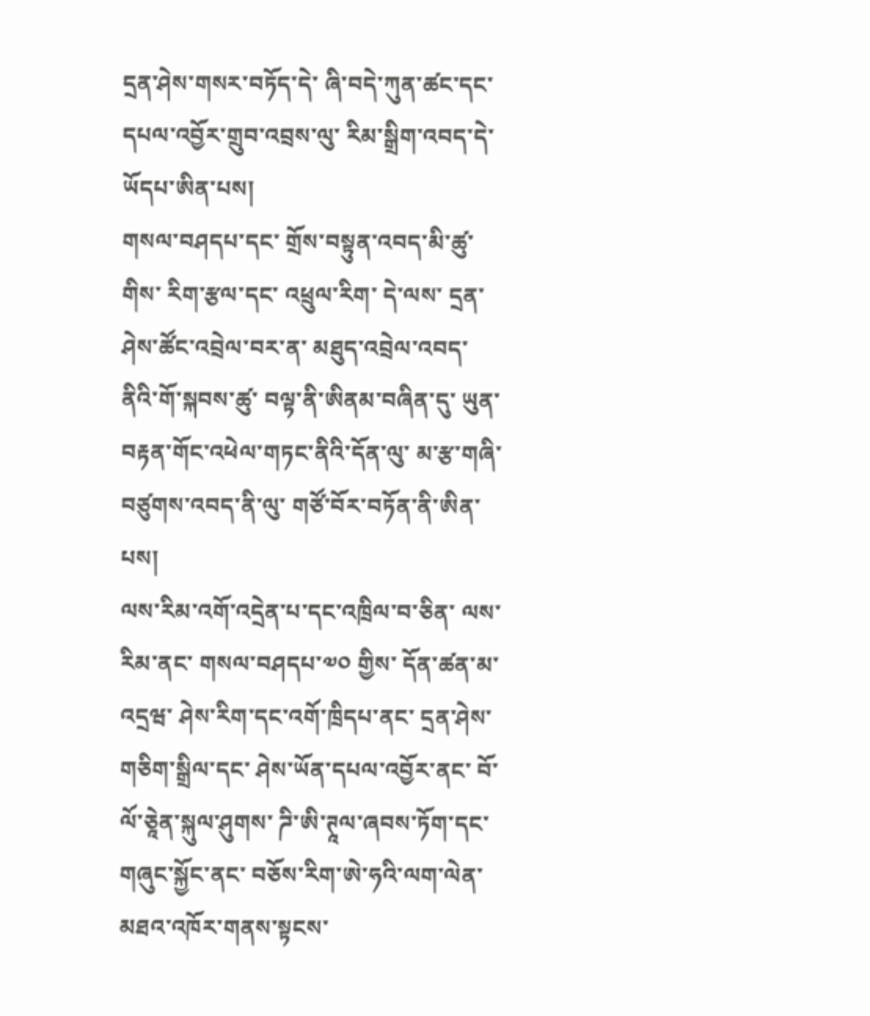དྲན་ཤེས་གསར་བཏོད་དེ་ ཞི་བདེ་ཀུན་ཚང་དང་ དཔལ་འབྱོར་གྲུབ་འབྲས་ལུ་ རིམ་སྒྲིག་འབད་དེ་ ཡོདཔ་ཨིན་པས།
གསལ་བཤདཔ་དང་ གྲོས་བསྟུན་འབད་མི་ཚུ་གིས་ རིག་རྩལ་དང་ འཕྲུལ་རིག་ དེ་ལས་ དྲན་ཤེས་ཚོང་འབྲེལ་བར་ན་ མཐུད་འབྲེལ་འབད་ནིའི་གོ་སྐབས་ཚུ་ བལྟ་ནི་ཨིནམ་བཞིན་དུ་ ཡུན་བརྟན་གོང་འཕེལ་གཏང་ནིའི་དོན་ལུ་ མ་རྩ་གཞི་བཙུགས་འབད་ནི་ལུ་ གཙོ་བོར་བཏོན་ནི་ཨིན་པས།
ལས་རིམ་འགོ་འདྲེན་པ་དང་འཁྲིལ་བ་ཅིན་ ལས་རིམ་ནང་ གསལ་བཤདཔ་༧༠ གྱིས་ དོན་ཚན་མ་འདྲཝ་ ཤེས་རིག་དང་འགོ་ཁྲིདཔ་ནང་ དྲན་ཤེས་གཅིག་སྒྲིལ་དང་ ཤེས་ཡོན་དཔལ་འབྱོར་ནང་ བོ་ལོ་ཅཱེན་སྐུལ་ཤུགས་ ཌི་ཨི་ཊཱལ་ཞབས་ཏོག་དང་གཞུང་སྐྱོང་ནང་ བཅོས་རིག་ཨེ་ཧའི་ལག་ལེན་ མཐའ་འཁོར་གནས་སྟངས་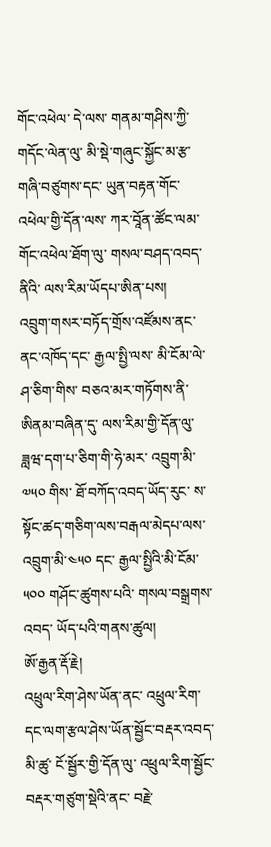གོང་འཕེལ་ དེ་ལས་ གནམ་གཤིས་ཀྱི་གདོང་ལེན་ལུ་ མི་སྡེ་གཞུང་སྐྱོང་མ་རྩ་གཞི་བཙུགས་དང་ ཡུན་བརྟན་གོང་འཕེལ་གྱི་དོན་ལས་ ཀར་བཱོན་ཚོང་ལམ་གོང་འཕེལ་ཐོག་ལུ་ གསལ་བཤད་འབད་ནིའི་ ལས་རིམ་ཡོདཔ་ཨིན་པས།
འབྲུག་གསར་བཏོད་གྲོས་འཛོམས་ནང་ ནང་འཁོད་དང་ རྒྱལ་སྤྱི་ལས་ མི་ངོམ་ལེ་ཤ་ཅིག་གིས་ བཅའ་མར་གཏོགས་ནི་ཨིནམ་བཞིན་དུ་ ལས་རིམ་གྱི་དོན་ལུ་ ཟླཝ་དག་པ་ཅིག་གི་ཧེ་མར་ འབྲུག་མི་༧༥༠ གིས་ ཐོ་བཀོད་འབད་ཡོད་རུང་ ས་སྟོང་ཚད་གཅིག་ལས་བརྒལ་མེདཔ་ལས་ འབྲུག་མི་༤༥༠ དང་ རྒྱལ་སྤྱིའི་མི་ངོམ་༥༠༠ གཤོང་ཚུགས་པའི་ གསལ་བསྒྲགས་འབད་ ཡོད་པའི་གནས་ཚུལ།
ཨོ་རྒྱན་རྡོ་རྗེ།
འཕྲུལ་རིག་ཤེས་ཡོན་ནང་ འཕྲུལ་རིག་དང་ལག་རྩལ་ཤེས་ཡོན་སྦྱོང་བརྡར་འབད་མི་ཚུ་ ངོ་སྦྱོར་གྱི་དོན་ལུ་ འཕྲུལ་རིག་སྦྱོང་བརྡར་གཙུག་སྡེའི་ནང་ བརྗེ་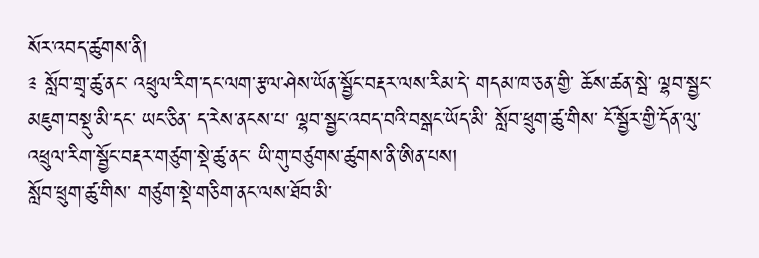སོར་འབད་ཚུགས་ནི།
༉ སློབ་གྲྭ་ཚུ་ནང་ འཕྲུལ་རིག་དང་ལག་རྩལ་ཤེས་ཡོན་སྦྱོང་བརྡར་ལས་རིམ་དེ་ གདམ་ཁ་ཅན་གྱི་ ཆོས་ཚན་སྦེ་ ལྷབ་སྦྱང་མཇུག་བསྡུ་མི་དང་ ཡང་ཅིན་ ད་རེས་ནངས་པ་ ལྷབ་སྦྱང་འབད་བའི་བསྒང་ཡོད་མི་ སློབ་ཕྲུག་ཚུ་གིས་ ངོ་སྦྱོར་གྱི་དོན་ལུ་ འཕྲུལ་རིག་སྦྱོང་བརྡར་གཙུག་སྡེ་ཚུ་ནང་ ཡི་གུ་བཙུགས་ཚུགས་ནི་ཨིན་པས།
སློབ་ཕྲུག་ཚུ་གིས་ གཙུག་སྡེ་གཅིག་ནང་ལས་ཐོབ་མི་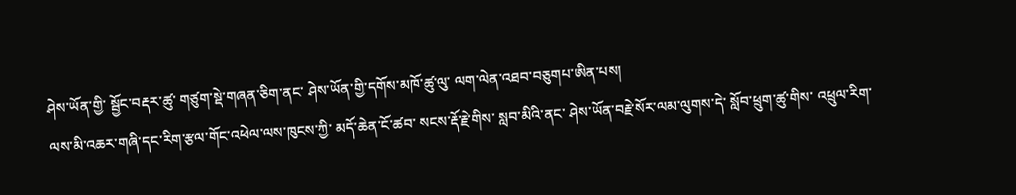ཤེས་ཡོན་གྱི་ སྦྱོང་བརྡར་ཚུ་ གཙུག་སྡེ་གཞན་ཅིག་ནང་ ཤེས་ཡོན་གྱི་དགོས་མཁོ་ཚུ་ལུ་ ལག་ལེན་འཐབ་བཅུགཔ་ཨིན་པས།
ལས་མི་འཆར་གཞི་དང་རིག་རྩལ་གོང་འཕེལ་ལས་ཁུངས་ཀྱི་ མདོ་ཆེན་ངོ་ཚབ་ སངས་རྡོ་རྗེ་གིས་ སླབ་མིའི་ནང་ ཤེས་ཡོན་བརྗེ་སོར་ལམ་ལུགས་དེ་ སློབ་ཕྲུག་ཚུ་གིས་ འཕྲུལ་རིག་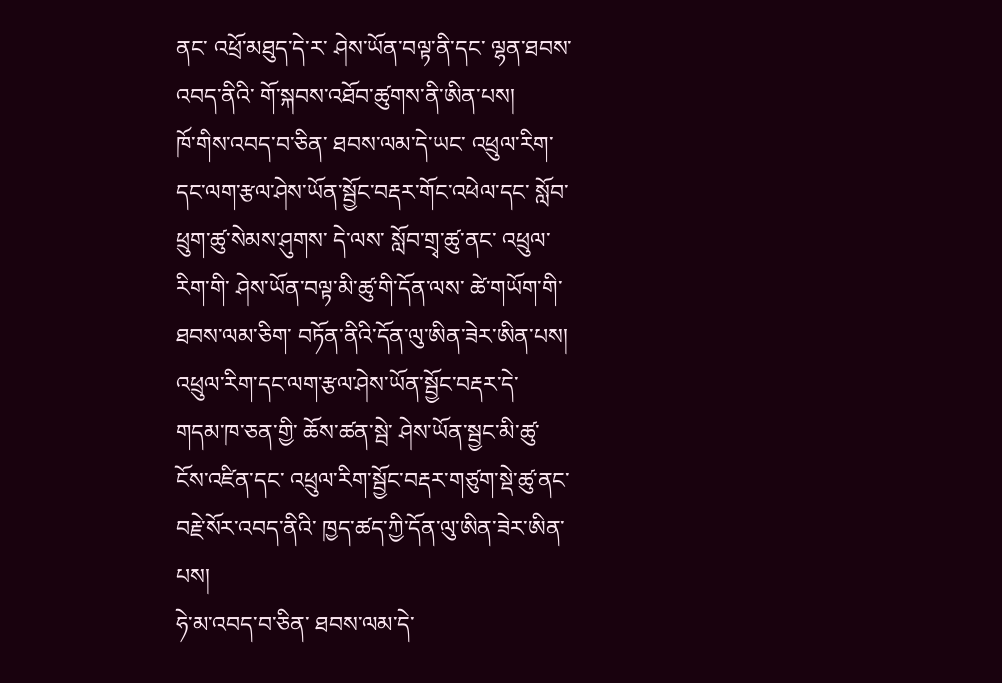ནང་ འཕྲོ་མཐུད་དེ་ར་ ཤེས་ཡོན་བལྟ་ནི་དང་ ལྷན་ཐབས་འབད་ནིའི་ གོ་སྐབས་འཐོབ་ཚུགས་ནི་ཨིན་པས།
ཁོ་གིས་འབད་བ་ཅིན་ ཐབས་ལམ་དེ་ཡང་ འཕྲུལ་རིག་དང་ལག་རྩལ་ཤེས་ཡོན་སྦྱོང་བརྡར་གོང་འཕེལ་དང་ སློབ་ཕྲུག་ཚུ་སེམས་ཤུགས་ དེ་ལས་ སློབ་གྲྭ་ཚུ་ནང་ འཕྲུལ་རིག་གི་ ཤེས་ཡོན་བལྟ་མི་ཚུ་གི་དོན་ལས་ ཚེ་གཡོག་གི་ ཐབས་ལམ་ཅིག་ བཏོན་ནིའི་དོན་ལུ་ཨིན་ཟེར་ཨིན་པས།
འཕྲུལ་རིག་དང་ལག་རྩལ་ཤེས་ཡོན་སྦྱོང་བརྡར་དེ་ གདམ་ཁ་ཅན་གྱི་ ཆོས་ཚན་སྦེ་ ཤེས་ཡོན་སྦྱང་མི་ཚུ་ ངོས་འཛིན་དང་ འཕྲུལ་རིག་སྦྱོང་བརྡར་གཙུག་སྡེ་ཚུ་ནང་ བརྗེ་སོར་འབད་ནིའི་ ཁྱད་ཚད་ཀྱི་དོན་ལུ་ཨིན་ཟེར་ཨིན་པས།
ཧེ་མ་འབད་བ་ཅིན་ ཐབས་ལམ་དེ་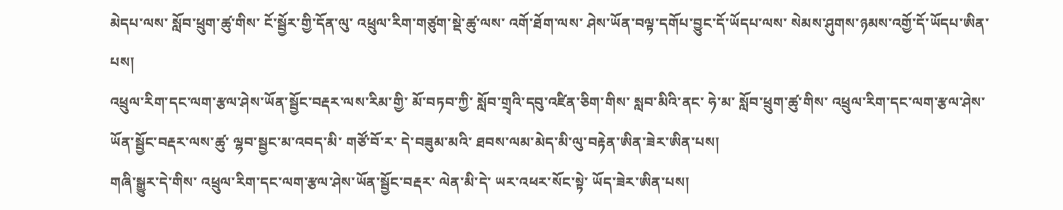མེདཔ་ལས་ སློབ་ཕྲུག་ཚུ་གིས་ ངོ་སྦྱོར་གྱི་དོན་ལུ་ འཕྲུལ་རིག་གཙུག་སྡེ་ཚུ་ལས་ འགོ་ཐོག་ལས་ ཤེས་ཡོན་བལྟ་དགོཔ་བྱུང་དོ་ཡོདཔ་ལས་ སེམས་ཤུགས་ཉམས་འགྱོ་དོ་ཡོདཔ་ཨིན་པས།
འཕྲུལ་རིག་དང་ལག་རྩལ་ཤེས་ཡོན་སྦྱོང་བརྡར་ལས་རིམ་གྱི་ མོ་བཏབ་ཀྱི་ སློབ་གྲྭའི་དབུ་འཛིན་ཅིག་གིས་ སླབ་མིའི་ནང་ ཧེ་མ་ སློབ་ཕྲུག་ཚུ་གིས་ འཕྲུལ་རིག་དང་ལག་རྩལ་ཤེས་ཡོན་སྦྱོང་བརྡར་ལས་ཚུ་ ལྷབ་སྦྱང་མ་འབད་མི་ གཙོ་བོ་ར་ དེ་བཟུམ་མའི་ ཐབས་ལམ་མེད་མི་ལུ་བརྟེན་ཨིན་ཟེར་ཨིན་པས།
གཞི་སྒྱུར་དེ་གིས་ འཕྲུལ་རིག་དང་ལག་རྩལ་ཤེས་ཡོན་སྦྱོང་བརྡར་ ལེན་མི་དེ་ ཡར་འཕར་སོང་སྟེ་ ཡོད་ཟེར་ཨིན་པས།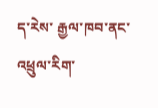ད་རེས་ རྒྱལ་ཁབ་ནང་ འཕྲུལ་རིག་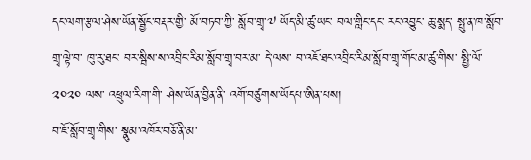དང་ལག་རྩལ་ཤེས་ཡོན་སྦྱོང་བརྡར་གྱི་ མོ་བཏབ་ཀྱི་ སློབ་གྲྭ་༧ ཡོད་མི་ཚུ་ཡང་ བལ་གླིང་དང་ རང་འབྱུང་ ཆུ་སྨད་ སྤུ་ན་ཁ་སློབ་གྲྭ་ལྟེ་བ་ ཁུ་རུ་ཐང་ བར་སྦིས་ས་འབྲིང་རིམ་སློབ་གྲྭ་བར་མ་ དེ་ལས་ བ་འཇོ་ཐང་འབྲིང་རིམ་སློབ་གྲྭ་གོང་མ་ཚུ་གིས་ སྤྱི་ལོ་༢༠༢༠ ལས་ འཕྲུལ་རིག་གི་ ཤེས་ཡོན་བྱིན་ནི་ འགོ་བཙུགས་ཡོདཔ་ཨིན་པས།
བ་ཇོ་སློབ་གྲྭ་གིས་ སྣུམ་འཁོར་བཅོ་ནི་མ་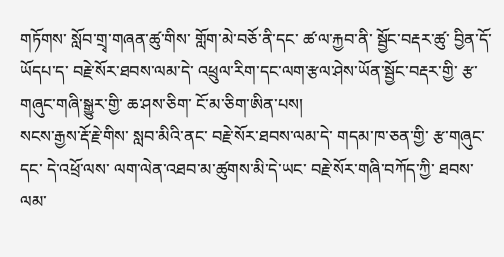གཏོགས་ སློབ་གྲྭ་གཞན་ཚུ་གིས་ གློག་མེ་བཅོ་ནི་དང་ ཚ་ལ་རྐྱབ་ནི་ སྦྱོང་བརྡར་ཚུ་ བྱིན་དོ་ཡོདཔ་ད་ བརྗེ་སོར་ཐབས་ལམ་དེ་ འཕྲུལ་རིག་དང་ལག་རྩལ་ཤེས་ཡོན་སྦྱོང་བརྡར་གྱི་ རྩ་གཞུང་གཞི་སྒྱུར་གྱི་ ཆ་ཤས་ཅིག་ ངོ་མ་ཅིག་ཨིན་པས།
སངས་རྒྱས་རྡོ་རྗེ་གིས་ སླབ་མིའི་ནང་ བརྗེ་སོར་ཐབས་ལམ་དེ་ གདམ་ཁ་ཅན་གྱི་ རྩ་གཞུང་དང་ དེ་འཕྲོ་ལས་ ལག་ལེན་འཐབ་མ་ཚུགས་མི་དེ་ཡང་ བརྗེ་སོར་གཞི་བཀོད་ཀྱི་ ཐབས་ལམ་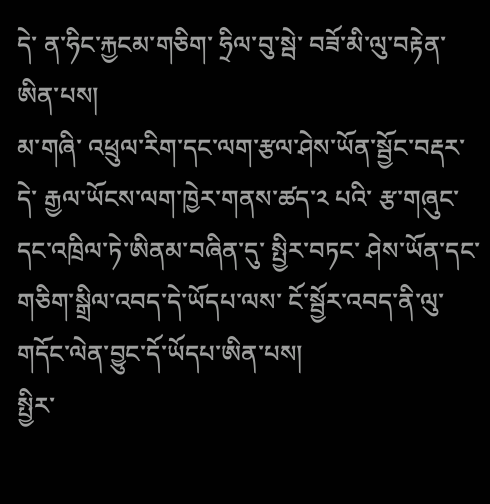དེ་ ན་ཧིང་རྐྱངམ་གཅིག་ ཧྲིལ་བུ་སྦེ་ བཟོ་མི་ལུ་བརྟེན་ཨིན་པས།
མ་གཞི་ འཕྲུལ་རིག་དང་ལག་རྩལ་ཤེས་ཡོན་སྦྱོང་བརྡར་དེ་ རྒྱལ་ཡོངས་ལག་ཁྱེར་གནས་ཚད་༢ པའི་ རྩ་གཞུང་དང་འཁྲིལ་ཏེ་ཨིནམ་བཞིན་དུ་ སྤྱིར་བཏང་ ཤེས་ཡོན་དང་ གཅིག་སྒྲིལ་འབད་དེ་ཡོདཔ་ལས་ ངོ་སྦྱོར་འབད་ནི་ལུ་ གདོང་ལེན་བྱུང་དོ་ཡོདཔ་ཨིན་པས།
སྤྱིར་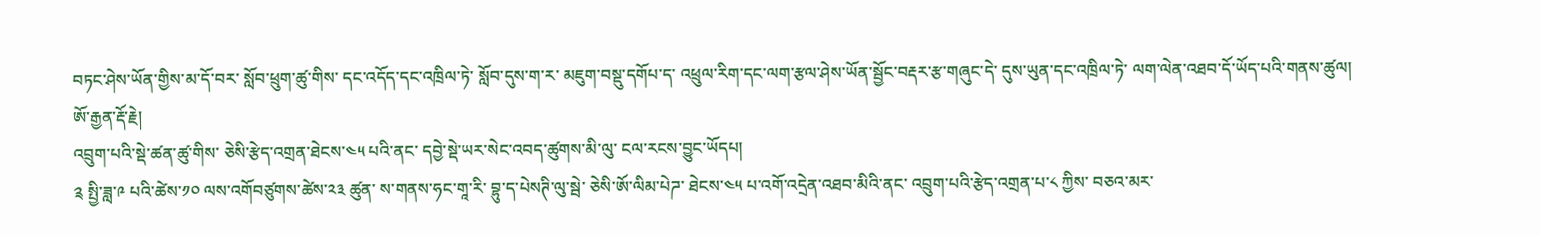བཏང་ཤེས་ཡོན་གྱིས་མ་དོ་བར་ སློབ་ཕྲུག་ཚུ་གིས་ དང་འདོད་དང་འཁྲིལ་ཏེ་ སློབ་དུས་ག་ར་ མཇུག་བསྡུ་དགོཔ་ད་ འཕྲུལ་རིག་དང་ལག་རྩལ་ཤེས་ཡོན་སྦྱོང་བརྡར་རྩ་གཞུང་དེ་ དུས་ཡུན་དང་འཁྲིལ་ཏེ་ ལག་ལེན་འཐབ་དོ་ཡོད་པའི་གནས་ཚུལ།
ཨོ་རྒྱན་རྡོ་རྗེ།
འབྲུག་པའི་སྡེ་ཚན་ཚུ་གིས་ ཅེསི་རྩེད་འགྲན་ཐེངས་༤༥ པའི་ནང་ དབྱེ་སྡེ་ཡར་སེང་འབད་ཚུགས་མི་ལུ་ ངལ་རངས་བྱུང་ཡོདཔ།
༉ སྤྱི་ཟླ་༩ པའི་ཚེས་༡༠ ལས་འགོབཙུགས་ཚེས་༢༣ ཚུན་ ས་གནས་ཧང་གཱ་རི་ བྷུ་ད་པེསཊི་ལུ་སྦེ་ ཅེསི་ཨོ་ལིམ་པེཌ་ ཐེངས་༤༥ པ་འགོ་འདྲེན་འཐབ་མིའི་ནང་ འབྲུག་པའི་རྩེད་འགྲན་པ་༨ ཀྱིས་ བཅའ་མར་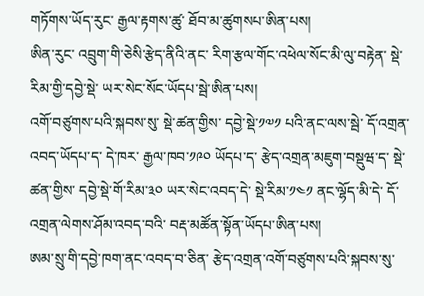གཏོགས་ཡོད་རུང་ རྒྱལ་རྟགས་ཚུ་ ཐོབ་མ་ཚུགསཔ་ཨིན་པས།
ཨིན་རུང་ འབྲུག་གི་ཅེསི་རྩེད་ནིའི་ནང་ རིག་རྩལ་གོང་འཕེལ་སོང་མི་ལུ་བརྟེན་ སྡེ་རིམ་གྱི་དབྱེ་སྡེ་ ཡར་སེང་སོང་ཡོདཔ་སྦེ་ཨིན་པས།
འགོ་བཙུགས་པའི་སྐབས་སུ་ སྡེ་ཚན་གྱིས་ དབྱེ་སྡེ་༡༧༡ པའི་ནང་ལས་སྦེ་ དོ་འགྲན་འབད་ཡོདཔ་ད་ དེ་ཁར་ རྒྱལ་ཁབ་༡༩༠ ཡོདཔ་ད་ རྩེད་འགྲན་མཇུག་བསྡུཝ་ད་ སྡེ་ཚན་གྱིས་ དབྱེ་སྡེ་གོ་རིམ་༣༠ ཡར་སེང་འབད་དེ་ སྡེ་རིམ་༡༤༡ ནང་ལྷོད་མི་དེ་ དོ་འགྲན་ལེགས་ཤོམ་འབད་བའི་ བརྡ་མཚོན་སྟོན་ཡོདཔ་ཨིན་པས།
ཨམ་སྲུ་གི་དབྱེ་ཁག་ནང་འབད་བ་ཅིན་ རྩེད་འགྲན་འགོ་བཙུགས་པའི་སྐབས་སུ་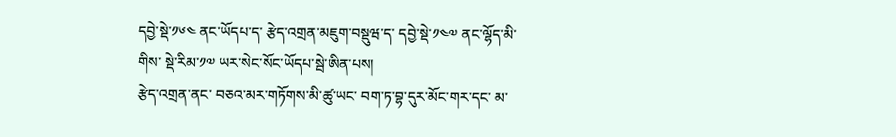དབྱེ་སྡེ་༡༦༤ ནང་ཡོདཔ་ད་ རྩེད་འགྲན་མཇུག་བསྡུཝ་ད་ དབྱེ་སྡེ་༡༤༧ ནང་ལྷོད་མི་གིས་ སྡེ་རིམ་༡༧ ཡར་སེང་སོང་ཡོདཔ་སྦེ་ཨིན་པས།
རྩེད་འགྲན་ནང་ བཅའ་མར་གཏོགས་མི་ཚུ་ཡང་ བག་ཏ་བྷ་དུར་མོང་གར་དང་ མ་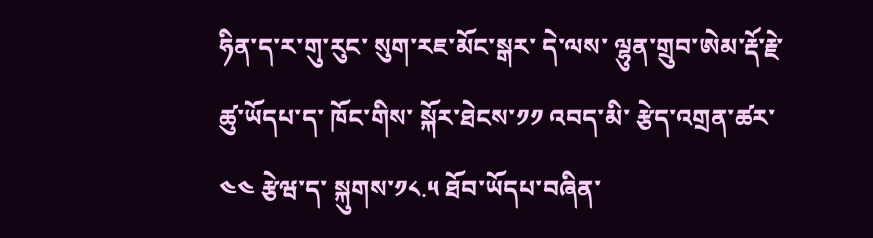ཧིན་ད་ར་གུ་རུང་ སུག་རཇ་མོང་སྒར་ དེ་ལས་ ལྷུན་གྲུབ་ཨེམ་རྡོ་རྗེ་ཚུ་ཡོདཔ་ད་ ཁོང་གིས་ སྐོར་ཐེངས་༡༡ འབད་མི་ རྩེད་འགྲན་ཚར་༤༤ རྩེཝ་ད་ སྐུགས་༡༨.༥ ཐོབ་ཡོདཔ་བཞིན་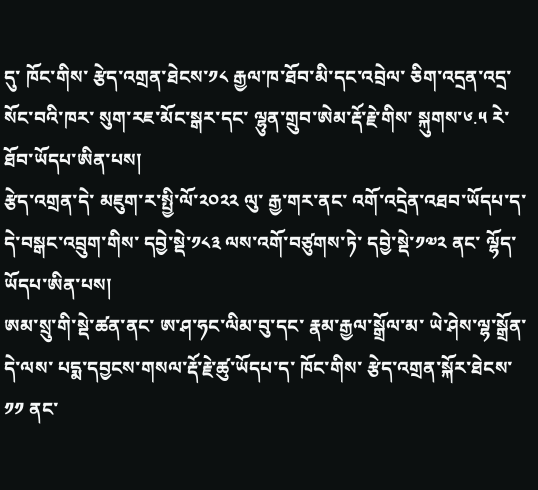དུ་ ཁོང་གིས་ རྩེད་འགྲན་ཐེངས་༡༨ རྒྱལ་ཁ་ཐོབ་མི་དང་འབྲེལ་ ཅིག་འདྲན་འདྲ་སོང་བའི་ཁར་ སུག་རཇ་མོང་སྒར་དང་ ལྷུན་གྲུབ་ཨེམ་རྡོ་རྗེ་གིས་ སྐུགས་༦.༥ རེ་ ཐོབ་ཡོདཔ་ཨིན་པས།
རྩེད་འགྲན་དེ་ མཇུག་ར་སྤྱི་ལོ་༢༠༢༢ ལུ་ རྒྱ་གར་ནང་ འགོ་འདྲེན་འཐབ་ཡོདཔ་ད་ དེ་བསྒང་འབྲུག་གིས་ དབྱེ་སྡེ་༡༨༣ ལས་འགོ་བཙུགས་ཏེ་ དབྱེ་སྡེ་༡༧༢ ནང་ ལྷོད་ཡོདཔ་ཨིན་པས།
ཨམ་སྲུ་གི་སྡེ་ཚན་ནང་ ཨ་ཤ་ཧང་ལིམ་བུ་དང་ རྣམ་རྒྱལ་སྒྲོལ་མ་ ཡེ་ཤེས་ལྷ་སྒྲོན་ དེ་ལས་ པདྨ་དབྱངས་གསལ་རྡོ་རྗེ་ཚུ་ཡོདཔ་ད་ ཁོང་གིས་ རྩེད་འགྲན་སྐོར་ཐེངས་༡༡ ནང་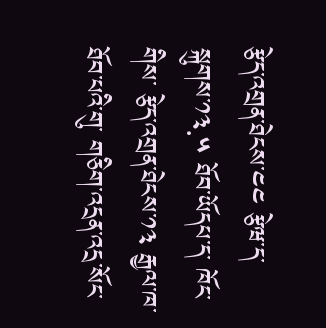རྩེད་འགྲན་ཐེངས་༤༤ རྩེཝ་ད་ སྐུགས་༡༣.༥ ཐོབ་ཡོདཔ་ད་ ཁོང་གིས་ རྩེད་འགྲན་ཐེངས་༡༣ རྒྱལ་ཁ་ཐོབ་པའི་གུ་ གཅིག་འདྲན་འདྲ་སོང་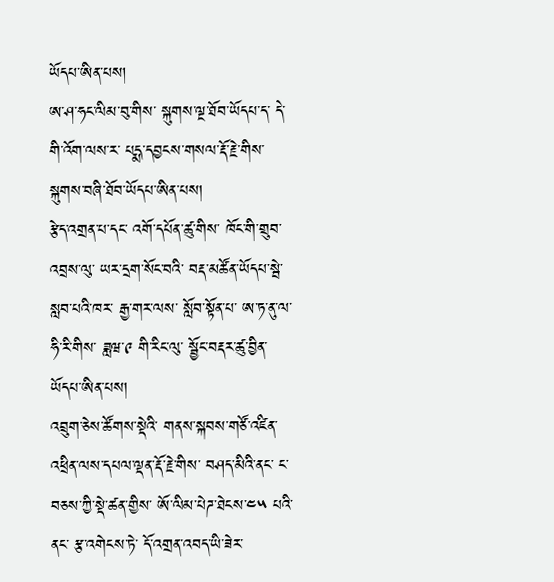ཡོདཔ་ཨིན་པས།
ཨ་ཤ་ཧང་ལིམ་བུ་གིས་ སྐུགས་ལྔ་ཐོབ་ཡོདཔ་ད་ དེ་གི་འོག་ལས་ར་ པདྨ་དབྱངས་གསལ་རྡོ་རྗེ་གིས་ སྐུགས་བཞི་ཐོབ་ཡོདཔ་ཨིན་པས།
རྩེད་འགྲན་པ་དང་ འགོ་དཔོན་ཚུ་གིས་ ཁོང་གི་གྲུབ་འབྲས་ལུ་ ཡར་དྲག་སོང་བའི་ བརྡ་མཚོན་ཡོདཔ་སྦེ་ སླབ་པའི་ཁར་ རྒྱ་གར་ལས་ སློབ་སྟོན་པ་ ཨ་ཏ་ནུ་ལ་ཧི་རི་གིས་ ཟླཝ་༩ གི་རིང་ལུ་ སྦྱོང་བརྡར་ཚུ་བྱིན་ཡོདཔ་ཨིན་པས།
འབྲུག་ཅེས་ཚོགས་སྡེའི་ གནས་སྐབས་གཙོ་འཛིན་ འཕྲིན་ལས་དཔལ་ལྡན་རྡོ་རྗེ་གིས་ བཤད་མིའི་ནང་ ང་བཅས་ཀྱི་སྡེ་ཚན་གྱིས་ ཨོ་ལིམ་པེཌ་ཐེངས་༤༥ པའི་ནང་ རྩ་འགེངས་ཏེ་ དོ་འགྲན་འབད་ཡི་ཟེར་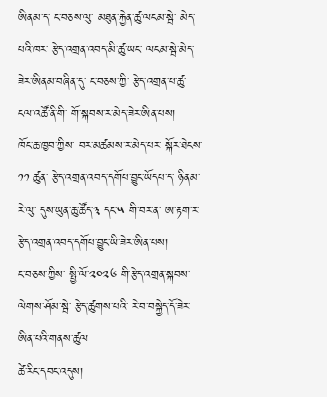ཨིནམ་ད་ ང་བཅས་ལུ་ མཐུན་རྐྱེན་ཚུ་ལངམ་སྦེ་ མེད་པའི་ཁར་ རྩེད་འགྲན་འབད་མི་ཚུ་ཡང་ ལངམ་སྦེ་མེད་ཟེར་ཨིནམ་བཞིན་དུ་ ང་བཅས་ཀྱི་ རྩེད་འགྲན་པ་ཚུ་ ངལ་འཚོ་ནི་གི་ གོ་སྐབས་ར་མེད་ཟེར་ཨིན་པས།
ཁོང་ཆ་ཁྱབ་ཀྱིས་ བར་མཚམས་ར་མེད་པར་ སྐོར་ཐེངས་༡༡ ཚུན་ རྩེད་འགྲན་འབད་དགོཔ་བྱུང་ཡོདཔ་ད་ ཉིནམ་རེ་ལུ་ དུས་ཡུན་ཆུ་ཚོད་༣ དང་༥ གི་བར་ན་ ཨ་རྟག་ར་ རྩེད་འགྲན་འབད་དགོཔ་བྱུང་ཡི་ཟེར་ཨིན་པས།
ང་བཅས་ཀྱིས་ སྤྱི་ལོ་༢༠༢༦ གི་རྩེད་འགྲན་སྐབས་ ལེགས་ཤོམ་སྦེ་ རྩེད་ཚུགས་པའི་ རེ་བ་བསྐྱེད་དོ་ཟེར་ཨིན་པའི་གནས་ཚུལ
ཚེ་རིང་དབང་འདུས།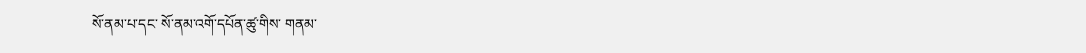སོ་ནམ་པ་དང་ སོ་ནམ་འགོ་དཔོན་ཚུ་གིས་ གནམ་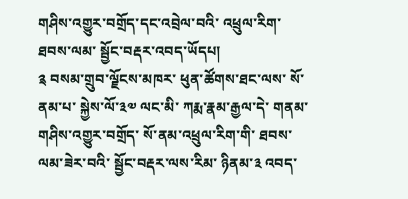གཤིས་འགྱུར་བགྲོད་དང་འབྲེལ་བའི་ འཕྲུལ་རིག་ཐབས་ལམ་ སྦྱོང་བརྡར་འབད་ཡོདཔ།
༉ བསམ་གྲུབ་ལྗོངས་མཁར་ ཕུན་ཚོགས་ཐང་ལས་ སོ་ནམ་པ་ སྐྱེས་ལོ་༣༧ ལང་མི་ ཀརྨ་རྣམ་རྒྱལ་དེ་ གནམ་གཤིས་འགྱུར་བགྲོད་ སོ་ནམ་འཕྲུལ་རིག་གི་ ཐབས་ལམ་ཟེར་བའི་ སྦྱོང་བརྡར་ལས་རིམ་ ཉིནམ་༣ འབད་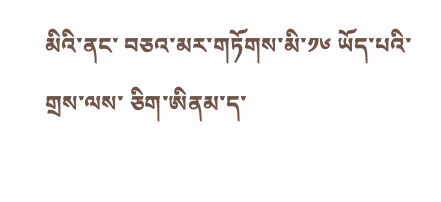མིའི་ནང་ བཅའ་མར་གཏོགས་མི་༡༦ ཡོད་པའི་གྲས་ལས་ ཅིག་ཨིནམ་ད་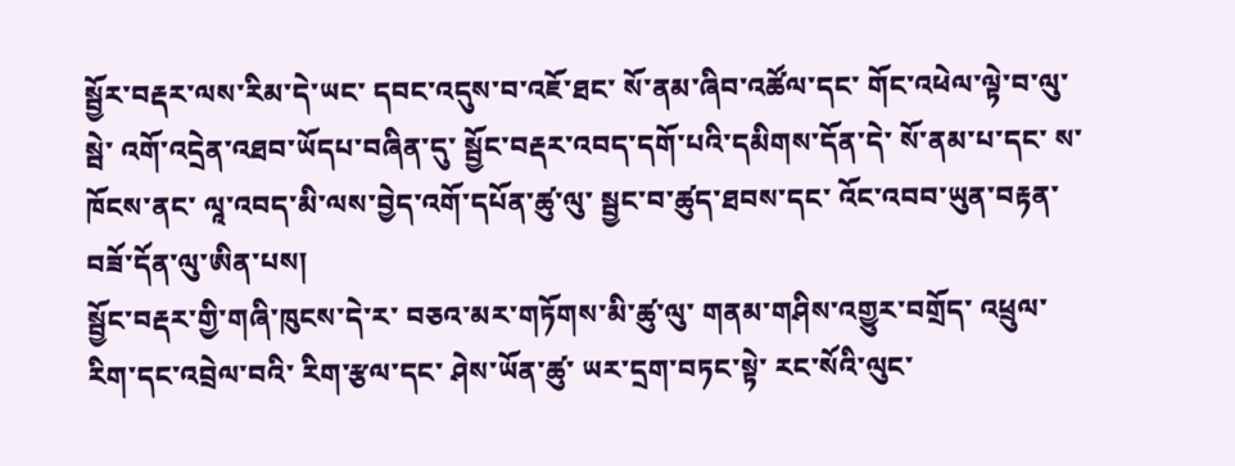སྦྱོར་བརྡར་ལས་རིམ་དེ་ཡང་ དབང་འདུས་བ་འཇོ་ཐང་ སོ་ནམ་ཞིབ་འཚོལ་དང་ གོང་འཕེལ་ལྟེ་བ་ལུ་སྦེ་ འགོ་འདྲེན་འཐབ་ཡོདཔ་བཞིན་དུ་ སྦྱོང་བརྡར་འབད་དགོ་པའི་དམིགས་དོན་དེ་ སོ་ནམ་པ་དང་ ས་ཁོངས་ནང་ ལཱ་འབད་མི་ལས་བྱེད་འགོ་དཔོན་ཚུ་ལུ་ སྦྱང་བ་ཚུད་ཐབས་དང་ འོང་འབབ་ཡུན་བརྟན་བཟོ་དོན་ལུ་ཨིན་པས།
སྦྱོང་བརྡར་གྱི་གཞི་ཁུངས་དེ་ར་ བཅའ་མར་གཏོགས་མི་ཚུ་ལུ་ གནམ་གཤིས་འགྱུར་བགྲོད་ འཕྲུལ་རིག་དང་འབྲེལ་བའི་ རིག་རྩལ་དང་ ཤེས་ཡོན་ཚུ་ ཡར་དྲག་བཏང་སྟེ་ རང་སོའི་ལུང་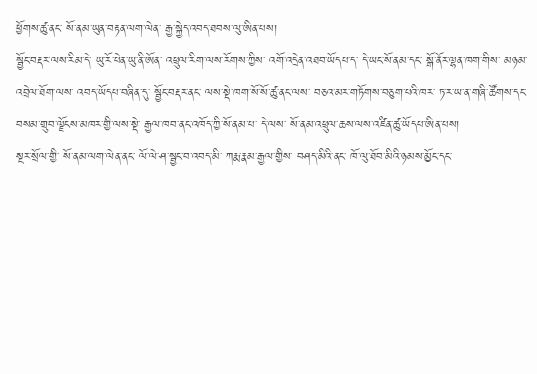ཕྱོགས་ཚུ་ནང་ སོ་ནམ་ཡུན་བརྟན་ལག་ལེན་ རྒྱ་སྐྱེད་འབད་ཐབས་ལུ་ཨིན་པས།
སྦྱོང་བརྡར་ལས་རིམ་དེ་ ཡུ་རོ་པེན་ཡུ་ནི་ཨོན་ འཕྲུལ་རིག་ལས་རོགས་ཀྱིས་ འགོ་འདྲེན་འཐབ་ཡོདཔ་ད་ དེ་ཡང་སོ་ནམ་དང་ སྒོ་ནོར་ལྷན་ཁག་གིས་ མཉམ་འབྲེལ་ཐོག་ལས་ འབད་ཡོདཔ་བཞིན་དུ་ སྦྱོང་བརྡར་ནང་ ལས་སྡེ་ཁག་སོ་སོ་ཚུ་ནང་ལས་ བཅའ་མར་གཏོགས་བཅུག་པའི་ཁར་ ཏ་ར་ཡ་ན་གཞི་ཚོགས་དང་ བསམ་གྲུབ་ལྗོངས་མཁར་གྱི་ལས་སྡེ་ རྒྱལ་ཁབ་ནང་འཁོད་ཀྱི་སོ་ནམ་པ་ དེ་ལས་ སོ་ནམ་འཕྲུལ་ཆས་ལས་འཛིན་ཚུ་ཡོདཔ་ཨིན་པས།
སྔར་སྲོལ་གྱི་ སོ་ནམ་ལག་ལེན་ནང་ ལོ་ལེ་ཤ་སྦྱང་བ་འབད་མི་ ཀརྨ་རྣམ་རྒྱལ་གྱིས་ བཤད་མིའི་ནང་ ཁོ་ལུ་ཐོབ་མིའི་ཉམས་མྱོང་དང་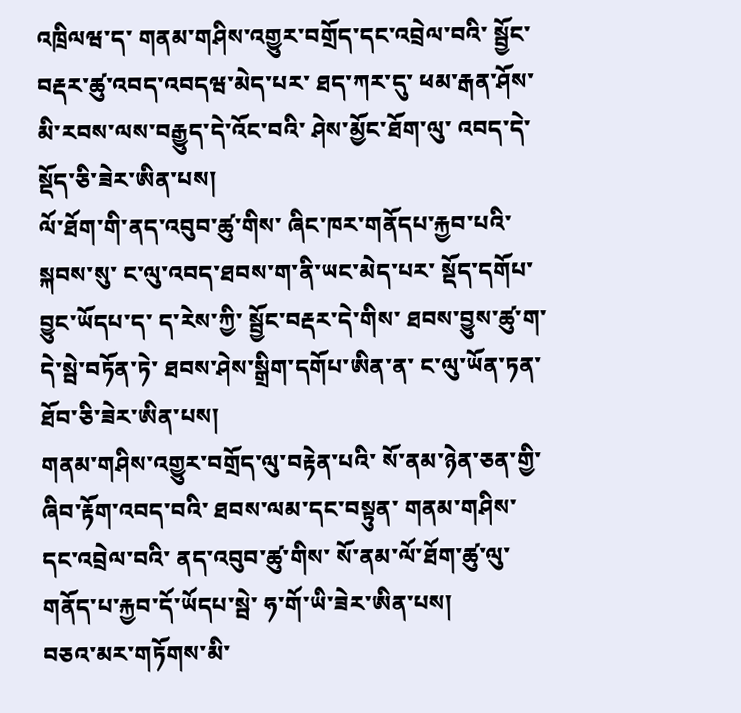འཁྲིལཝ་ད་ གནམ་གཤིས་འགྱུར་བགྲོད་དང་འབྲེལ་བའི་ སྦྱོང་བརྡར་ཚུ་འབད་འབདཝ་མེད་པར་ ཐད་ཀར་དུ་ ཕམ་རྒན་ཤོས་ མི་རབས་ལས་བརྒྱུད་དེ་འོང་བའི་ ཤེས་མྱོང་ཐོག་ལུ་ འབད་དེ་སྡོད་ཅི་ཟེར་ཨིན་པས།
ལོ་ཐོག་གི་ནད་འབུབ་ཚུ་གིས་ ཞིང་ཁར་གནོདཔ་རྐྱབ་པའི་སྐབས་སུ་ ང་ལུ་འབད་ཐབས་ག་ནི་ཡང་མེད་པར་ སྡོད་དགོཔ་བྱུང་ཡོདཔ་ད་ ད་རེས་ཀྱི་ སྦྱོང་བརྡར་དེ་གིས་ ཐབས་བྱུས་ཚུ་ག་དེ་སྦེ་བཏོན་ཏེ་ ཐབས་ཤེས་སྒྲིག་དགོཔ་ཨིན་ན་ ང་ལུ་ཡོན་ཏན་ཐོབ་ཅི་ཟེར་ཨིན་པས།
གནམ་གཤིས་འགྱུར་བགྲོད་ལུ་བརྟེན་པའི་ སོ་ནམ་ཉེན་ཅན་གྱི་ ཞིབ་རྟོག་འབད་བའི་ ཐབས་ལམ་དང་བསྟུན་ གནམ་གཤིས་དང་འབྲེལ་བའི་ ནད་འབུབ་ཚུ་གིས་ སོ་ནམ་ལོ་ཐོག་ཚུ་ལུ་ གནོད་པ་རྐྱབ་དོ་ཡོདཔ་སྦེ་ ཧ་གོ་ཡི་ཟེར་ཨིན་པས།
བཅའ་མར་གཏོགས་མི་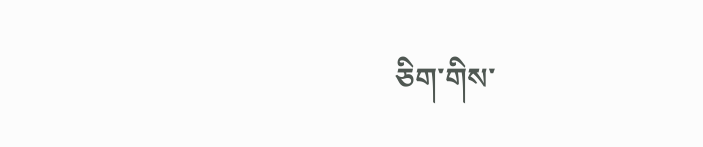ཅིག་གིས་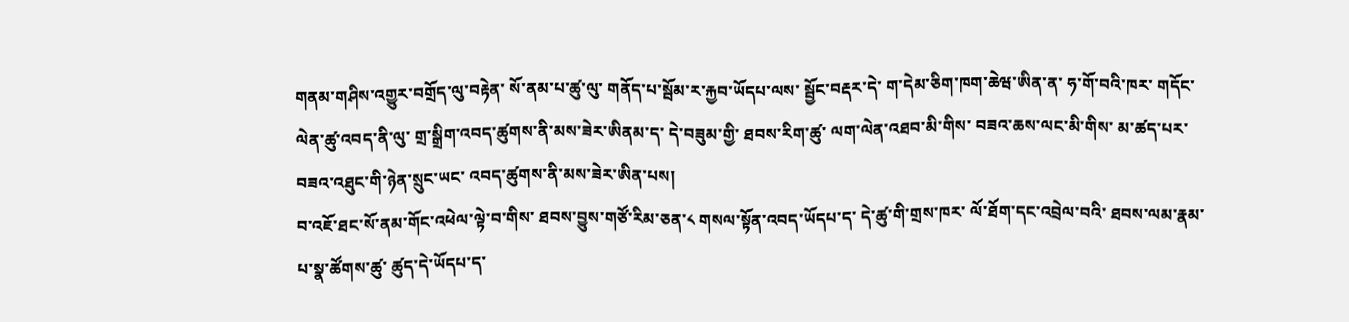གནམ་གཤིས་འགྱུར་བགྲོད་ལུ་བརྟེན་ སོ་ནམ་པ་ཚུ་ལུ་ གནོད་པ་སྦོམ་ར་རྐྱབ་ཡོདཔ་ལས་ སྦྱོང་བརྡར་དེ་ ག་དེམ་ཅིག་ཁག་ཆེཝ་ཨིན་ན་ ཧ་གོ་བའི་ཁར་ གདོང་ལེན་ཚུ་འབད་ནི་ལུ་ གྲ་སྒྲིག་འབད་ཚུགས་ནི་མས་ཟེར་ཨིནམ་ད་ དེ་བཟུམ་གྱི་ ཐབས་རིག་ཚུ་ ལག་ལེན་འཐབ་མི་གིས་ བཟའ་ཆས་ལང་མི་གིས་ མ་ཚད་པར་ བཟའ་འཐུང་གི་ཉེན་སྲུང་ཡང་ འབད་ཚུགས་ནི་མས་ཟེར་ཨིན་པས།
བ་འཇོ་ཐང་སོ་ནམ་གོང་འཕེལ་ལྟེ་བ་གིས་ ཐབས་བྱུས་གཙོ་རིམ་ཅན་༨ གསལ་སྟོན་འབད་ཡོདཔ་ད་ དེ་ཚུ་གི་གྲས་ཁར་ ལོ་ཐོག་དང་འབྲེལ་བའི་ ཐབས་ལམ་རྣམ་པ་སྣ་ཚོགས་ཚུ་ ཚུད་དེ་ཡོདཔ་ད་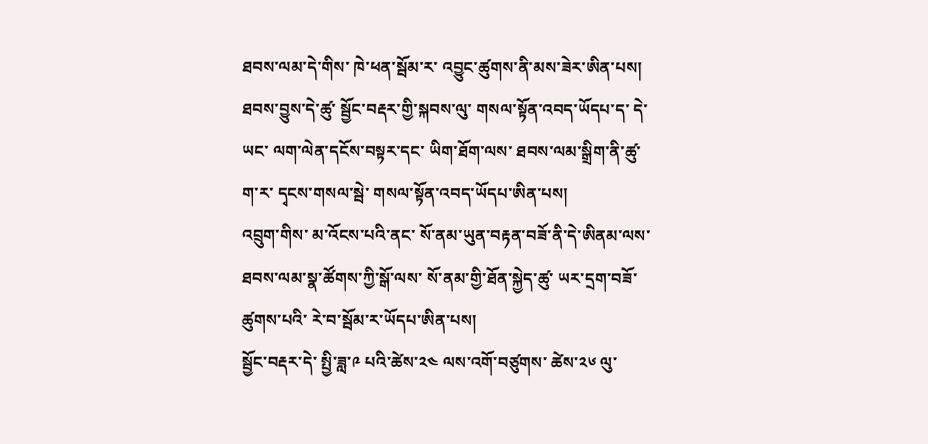ཐབས་ལམ་དེ་གིས་ ཁེ་ཕན་སྦོམ་ར་ འབྱུང་ཚུགས་ནི་མས་ཟེར་ཨིན་པས།
ཐབས་བྱུས་དེ་ཚུ་ སྦྱོང་བརྡར་གྱི་སྐབས་ལུ་ གསལ་སྟོན་འབད་ཡོདཔ་ད་ དེ་ཡང་ ལག་ལེན་དངོས་བསྟར་དང་ ཡིག་ཐོག་ལས་ ཐབས་ལམ་སྒྲིག་ནི་ཚུ་ག་ར་ དྭངས་གསལ་སྦེ་ གསལ་སྟོན་འབད་ཡོདཔ་ཨིན་པས།
འབྲུག་གིས་ མ་འོངས་པའི་ནང་ སོ་ནམ་ཡུན་བརྟན་བཟོ་ནི་དེ་ཨིནམ་ལས་ ཐབས་ལམ་སྣ་ཚོགས་ཀྱི་སྒོ་ལས་ སོ་ནམ་གྱི་ཐོན་སྐྱེད་ཚུ་ ཡར་དྲག་བཟོ་ཚུགས་པའི་ རེ་བ་སྦོམ་ར་ཡོདཔ་ཨིན་པས།
སྦྱོང་བརྡར་དེ་ སྤྱི་ཟླ་༩ པའི་ཚེས་༢༤ ལས་འགོ་བཙུགས་ ཚེས་༢༦ ལུ་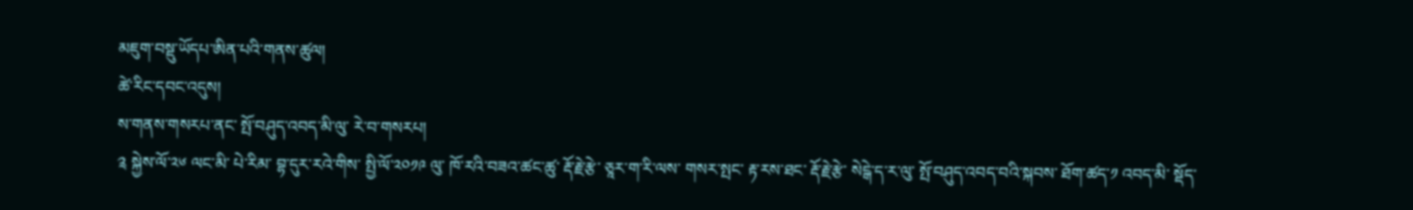མཇུག་བསྡུ་ཡོདཔ་ཨིན་པའི་གནས་ཚུལ།
ཚེ་རིང་དབང་འདུས།
ས་གནས་གསརཔ་ནང་ སྤོ་བཤུད་འབད་མི་ལུ་ རེ་བ་གསརཔ།
༉ སྐྱེས་ལོ་༢༦ ལང་མི་ པེ་རིམ་ བྷ་དུར་རའེ་གིས་ སྤྱི་ལོ་༢༠༡༩ ལུ་ ཁོ་རའི་བཟའ་ཚང་ཚུ་ རྡོ་རྗེ་རྩེ་ ཅཱར་ག་རི་ལས་ གསར་སྤང་ རྟ་རས་ཐང་ རྡོ་རྗེ་རྩེ་ སེངྒེ་ད་ར་ལུ་ སྤོ་བཤུད་འབད་བའི་སྐབས་ ཐོག་ཚད་༡ འབད་མི་ སྡོད་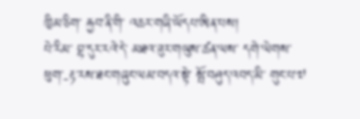ཁྱིམ་ཅིག་ རྐྱབ་ནི་གི་ འཆར་གཞི་ཡོདཔ་ཨིན་པས།
པེ་རིམ་ བྷ་དུར་རའེ་དེ་ མཐའ་ཟུར་གཡུས་ཚན་ལས་ དགེ་ལེགས་ཕུག་-རྟ་རས་ཐང་གཞུང་ལམ་བདའ་སྟེ་ སྤོ་བཤུད་འབད་མི་ གུང་པ་༧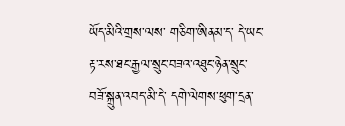ཡོད་མིའི་གྲས་ལས་ གཅིག་ཨིནམ་ད་ དེ་ཡང་ རྟ་རས་ཐང་རྒྱལ་སྲུང་བཟའ་འཐུང་ཉེན་སྲུང་ བཟོ་སྐྲུན་འབད་མི་དེ་ དགེ་ལེགས་ཕུག་དྲན་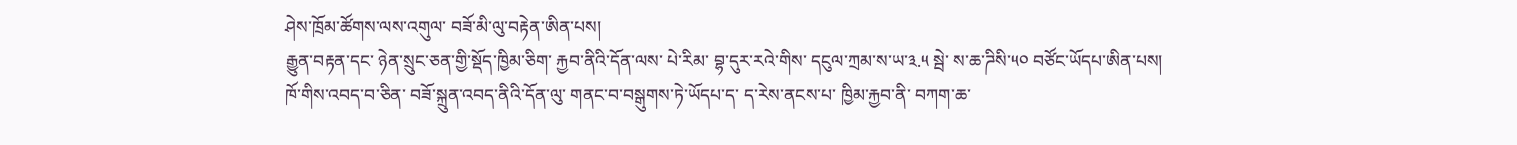ཤེས་ཁྲོམ་ཚོགས་ལས་འགུལ་ བཟོ་མི་ལུ་བརྟེན་ཨིན་པས།
རྒྱུན་བརྟན་དང་ ཉེན་སྲུང་ཅན་གྱི་སྡོད་ཁྱིམ་ཅིག་ རྐྱབ་ནིའི་དོན་ལས་ པེ་རིམ་ བྷ་དུར་རའེ་གིས་ དངུལ་ཀྲམ་ས་ཡ་༣.༥ སྦེ་ ས་ཆ་ཌིསི་༥༠ བཙོང་ཡོདཔ་ཨིན་པས།
ཁོ་གིས་འབད་བ་ཅིན་ བཟོ་སྐྲུན་འབད་ནིའི་དོན་ལུ་ གནང་བ་བསྒུགས་ཏེ་ཡོདཔ་ད་ ད་རེས་ནངས་པ་ ཁྱིམ་རྐྱབ་ནི་ བཀག་ཆ་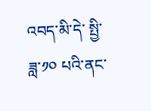འབད་མི་དེ་ སྤྱི་ཟླ་༡༠ པའི་ནང་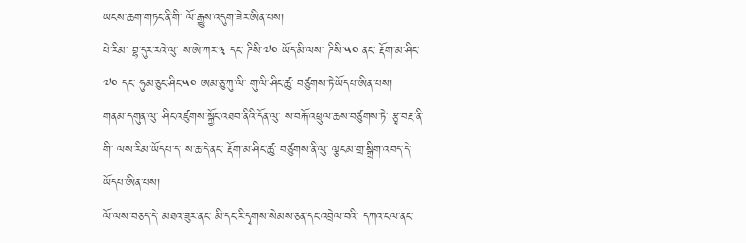ཡངས་ཆག་གཏང་ནི་གི་ ལོ་རྒྱུས་འདུག་ཟེར་ཨིན་པས།
པེ་རིམ་ བྷ་དུར་རའེ་ལུ་ ས་ཨེ་ཀར་༣ དང་ ཌིསི་༧༠ ཡོད་མི་ལས་ ཌིསི་༥༠ ནང་ རྡོག་མ་ཤིང་༧༠ དང་ ཧུམ་ཅུང་ཤིང་༥༠ ཨམ་ཅུ་ཀུ་ལི་ གུ་ལི་ཤིང་ཚུ་ བཙུགས་ཏེ་ཡོདཔ་ཨིན་པས།
གནམ་དགུན་ལུ་ ཤིང་འཛུགས་སྐྱོང་འཐབ་ནིའི་དོན་ལུ་ ས་བརྐོ་འཕྲུལ་ཆས་བཙུགས་ཏེ་ རྩྭ་བརྔ་ནི་གི་ ལས་རིམ་ཡོདཔ་ད་ ས་ཆ་དེ་ནང་ རྡོག་མ་ཤིང་ཚུ་ བཙུགས་ནི་ལུ་ ལྕངམ་གྲ་སྒྲིག་འབད་དེ་ ཡོདཔ་ཨིན་པས།
ལོ་ལས་བཅད་དེ་ མཐའ་ཟུར་ནང་ མི་དང་རི་དྭགས་སེམས་ཅན་དང་འབྲེལ་བའི་ དཀའ་ངལ་ནང་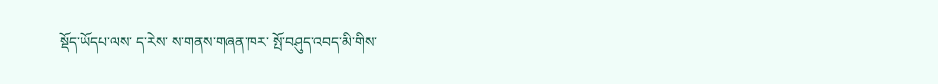སྡོད་ཡོདཔ་ལས་ ད་རེས་ ས་གནས་གཞན་ཁར་ སྤོ་བཤུད་འབད་མི་གིས་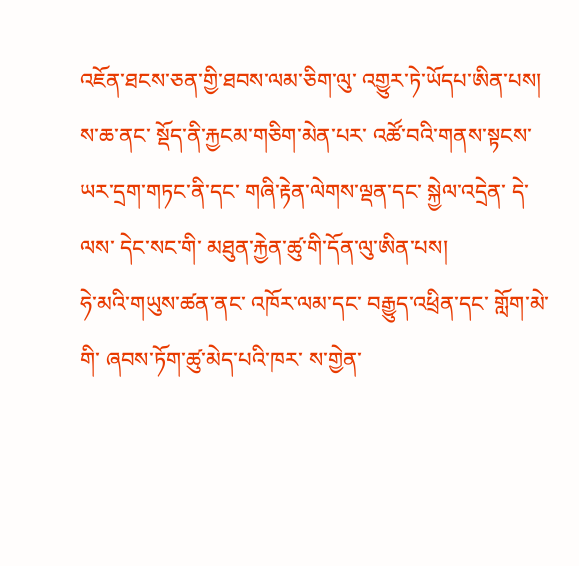འཇོན་ཐངས་ཅན་གྱི་ཐབས་ལམ་ཅིག་ལུ་ འགྱུར་ཏེ་ཡོདཔ་ཨིན་པས།
ས་ཆ་ནང་ སྡོད་ནི་རྐྱངམ་གཅིག་མེན་པར་ འཚོ་བའི་གནས་སྟངས་ཡར་དྲག་གཏང་ནི་དང་ གཞི་རྟེན་ལེགས་ལྡན་དང་ སྐྱེལ་འདྲེན་ དེ་ལས་ དེང་སང་གི་ མཐུན་རྐྱེན་ཚུ་གི་དོན་ལུ་ཨིན་པས།
ཧེ་མའི་གཡུས་ཚན་ནང་ འཁོར་ལམ་དང་ བརྒྱུད་འཕྲིན་དང་ གློག་མེ་གི་ ཞབས་ཏོག་ཚུ་མེད་པའི་ཁར་ ས་གྱེན་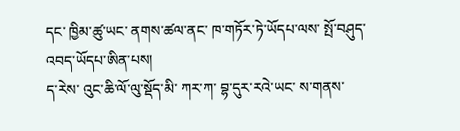དང་ ཁྱིམ་ཚུ་ཡང་ ནགས་ཚལ་ནང་ ཁ་གཏོར་ཏེ་ཡོདཔ་ལས་ སྤོ་བཤུད་འབད་ཡོདཔ་ཨིན་པས།
ད་རེས་ འུང་ཆི་ལོ་ལུ་སྡོད་མི་ ཀར་ཀ་ བྷ་དུར་རའེ་ཡང་ ས་གནས་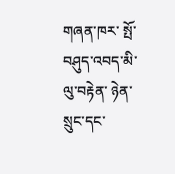གཞན་ཁར་ སྤོ་བཤུད་འབད་མི་ལུ་བརྟེན་ ཉེན་སྲུང་དང་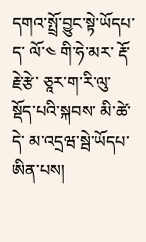དགའ་སྤྲོ་བྱུང་སྟེ་ཡོདཔ་ད་ ལོ་༤ གི་ཧེ་མར་ རྡོ་རྗེ་རྩེ་ ཅཱར་ག་རི་ལུ་ སྡོད་པའི་སྐབས་ མི་ཚེ་དེ་ མ་འདྲཝ་སྦེ་ཡོདཔ་ཨིན་པས།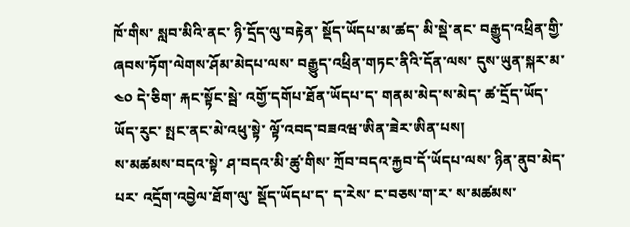ཁོ་གིས་ སླབ་མིའི་ནང་ ཉི་དྲོད་ལུ་བརྟེན་ སྡོད་ཡོདཔ་མ་ཚད་ མི་སྡེ་ནང་ བརྒྱུད་འཕྲིན་གྱི་ ཞབས་ཏོག་ལེགས་ཤོམ་མེདཔ་ལས་ བརྒྱུད་འཕྲིན་གཏང་ནིའི་དོན་ལས་ དུས་ཡུན་སྐར་མ་༤༠ དེ་ཅིག་ རྐང་སྟོང་སྦེ་ འགྱོ་དགོཔ་ཐོན་ཡོདཔ་ད་ གནམ་མེད་ས་མེད་ ཚ་དྲོད་ཡོད་ཡོད་རུང་ སྤང་ནང་མེ་འཕུ་སྟེ་ ལྟོ་འབད་བཟའཝ་ཨིན་ཟེར་ཨིན་པས།
ས་མཚམས་བདའ་སྟེ་ ཤ་བདའ་མི་ཚུ་གིས་ ཀྲོབ་བདའ་རྐྱབ་དོ་ཡོདཔ་ལས་ ཉིན་ནུབ་མེད་པར་ འདྲོག་འབྱེལ་ཐོག་ལུ་ སྡོད་ཡོདཔ་ད་ ད་རེས་ ང་བཅས་ག་ར་ ས་མཚམས་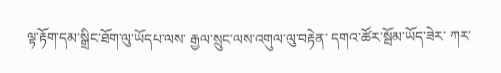ལྟ་རྟོག་དམ་སྒྲིང་ཐོག་ལུ་ཡོདཔ་ལས་ རྒྱལ་སྲུང་ལས་འགུལ་ལུ་བརྟེན་ དགའ་ཚོར་སྦོམ་ཡོད་ཟེར་ ཀར་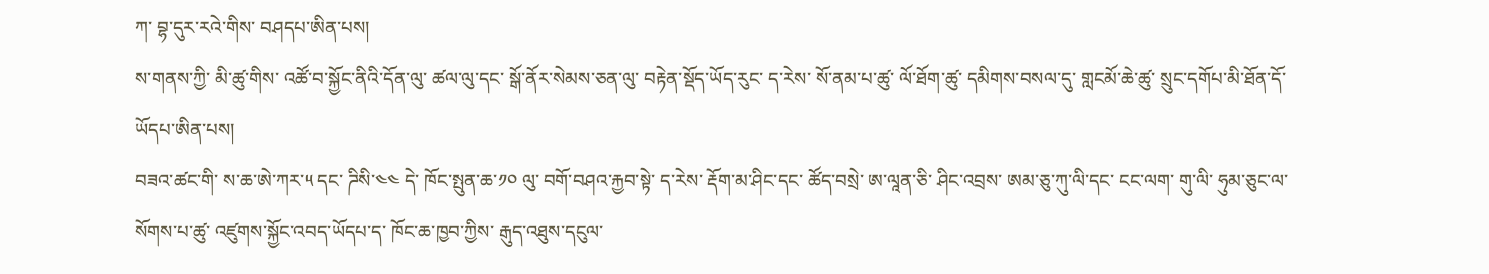ཀ་ བྷ་དུར་རའེ་གིས་ བཤདཔ་ཨིན་པས།
ས་གནས་ཀྱི་ མི་ཚུ་གིས་ འཚོ་བ་སྐྱོང་ནིའི་དོན་ལུ་ ཚལ་ལུ་དང་ སྒོ་ནོར་སེམས་ཅན་ལུ་ བརྟེན་སྡོད་ཡོད་རུང་ ད་རེས་ སོ་ནམ་པ་ཚུ་ ལོ་ཐོག་ཚུ་ དམིགས་བསལ་དུ་ གླངམོ་ཆེ་ཚུ་ སྲུང་དགོཔ་མི་ཐོན་དོ་ཡོདཔ་ཨིན་པས།
བཟའ་ཚང་གི་ ས་ཆ་ཨེ་ཀར་༥ དང་ ཌིསི་༤༤ དེ་ ཁོང་སྤུན་ཆ་༡༠ ལུ་ བགོ་བཤའ་རྐྱབ་སྟེ་ ད་རེས་ རྡོག་མ་ཤིང་དང་ ཚོད་བསྲེ་ ཨ་ལཱན་ཅི་ ཤིང་འབྲས་ ཨམ་ཅུ་ཀུ་ལི་དང་ ངང་ལག་ གུ་ལི་ ཧུམ་ཅུང་ལ་སོགས་པ་ཚུ་ འཛུགས་སྐྱོང་འབད་ཡོདཔ་ད་ ཁོང་ཆ་ཁྱབ་ཀྱིས་ རྒུད་འཐུས་དངུལ་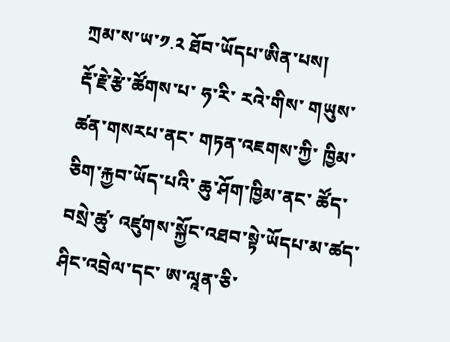ཀྲམ་ས་ཡ་༡.༢ ཐོབ་ཡོདཔ་ཨིན་པས།
རྡོ་རྗེ་རྩེ་ཚོགས་པ་ ཧ་རི་ རའེ་གིས་ གཡུས་ཚན་གསརཔ་ནང་ གཏན་འཇགས་ཀྱི་ ཁྱིམ་ཅིག་རྐྱབ་ཡོད་པའི་ ཆུ་ཤོག་ཁྱིམ་ནང་ ཚོད་བསྲེ་ཚུ་ འཛུགས་སྐྱོང་འཐབ་སྟེ་ཡོདཔ་མ་ཚད་ ཤིང་འབྲེལ་དང་ ཨ་ལཱན་ཅི་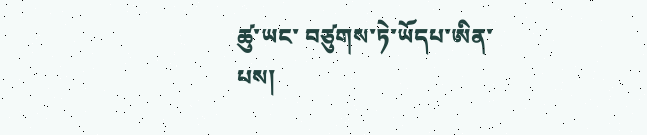ཚུ་ཡང་ བཙུགས་ཏེ་ཡོདཔ་ཨིན་པས།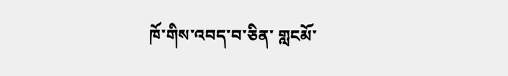ཁོ་གིས་འབད་བ་ཅིན་ གླངམོ་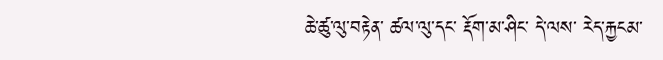ཆེ་ཚུ་ལུ་བརྟེན་ ཚལ་ལུ་དང་ རྡོག་མ་ཤིང་ དེ་ལས་ རེད་རྐྱངམ་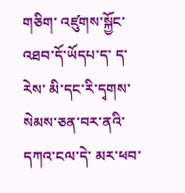གཅིག་ འཛུགས་སྐྱོང་འཐབ་དོ་ཡོདཔ་ད་ ད་རེས་ མི་དང་རི་དྭགས་སེམས་ཅན་བར་ནའི་ དཀའ་ངལ་དེ་ མར་ཕབ་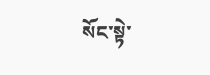སོང་སྟེ་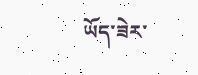ཡོད་ཟེར་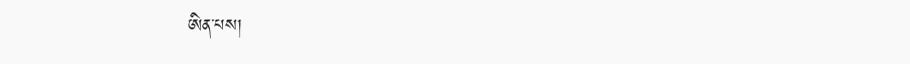ཨིན་པས།